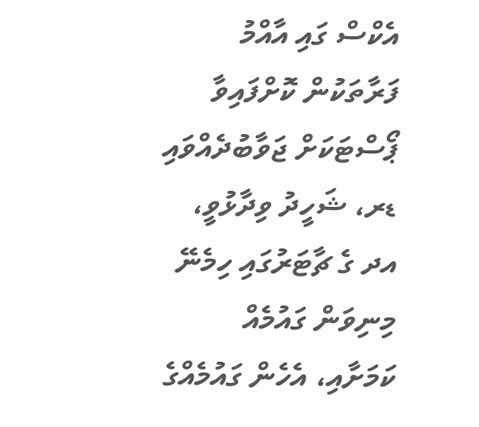އެކްސް ގައި އާއްމު ފަރާތަކުން ކޮށްފައިވާ ޕޯސްޓަކަށް ޖަވާބުދެއްވައި ޑރ، ޝަހީދު ވިދާޅުވީ، އދ ގެ ޗާޓަރުގައި ހިމެނޭ މިނިވަން ގައުމެއް ކަމަށާއި، އެހެން ގައުމެއްގެ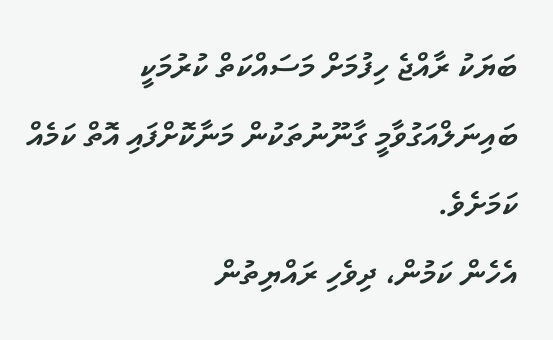ބަޔަކު ރާއްޖެ ހިފުމަށް މަސައްކަތް ކުރުމަކީ ބައިނަލްއަގުވާމީ ގާނޫނުތަކުން މަނާކޮށްފައި އޮތް ކަމެއް ކަމަށެވެ.
އެހެން ކަމުން، ދިވެހި ރައްޔިތުން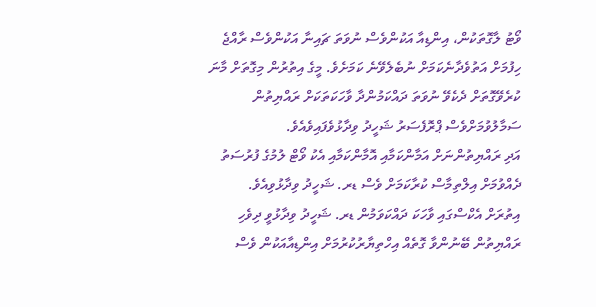ވޯޓު ލާގޮތަކުން، އިންޑިއާ އަކުންވެސް ނުވަތަ ޗައިނާ އަކުންވެސް ރާއްޖެ ހިފުމަށް އަތުވެދާނެކަމަށް ނުބެލެވޭނެ ކަމަށެވެ. މީގެ އިތުރުން މިގޮތަށް މާނަ ކުރެވޭގޮތަށް ދެކެވޭ ނުވަތަ ދައްކަމުންދާ ވާހަކަތަކަށް ރައްޔިތުން ސަމާލުވުމަށްވެސް ޕްރޮފެސަރު ޝަހީދު ވިދާޅުވެފައިވެއެވެ.
އަދި ރައްޔިތުންނަށް އަމާންކަމާއި އޮމާންކަމާއި އެކު ވޯޓް ލުމުގެ ފުރުސަތު ދެއްވުމަށް އިލްތިމާސް ކުރާކަމަށް ވެސް ޑރ. ޝަހީދު ވިދާޅުވިއެވެ.
އިތުރަށް އެކްސްގައި ވާހަކަ ދައްކަވަމުން ޑރ. ޝަހީދު ވިދާޅުވީ ދިވެހި ރައްޔިތުން ބޭނުންވާ ގޮތެއް އިހްތިޔާރުކުރުމަށް އިންޑިއާއަކުން ވެސް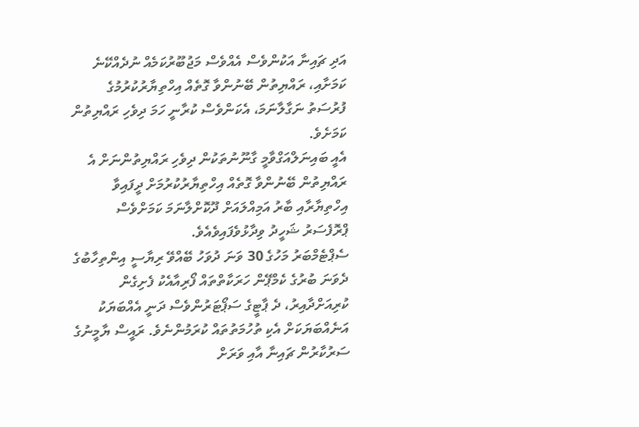އަދި ޗައިނާ އަކުންވެސް އެއްވެސް މަޖުބޫރުކަމެއް ނުދެއްކޭނެ ކަމަށާއި، ރައްޔިތުން ބޭނުންވާ ގޮތެއް އިހްތިޔާރުކުރުމުގެ ފުރުސަތު ނަގާލާނަމަ، އެކަންވެސް ކުރާނީ ހަމަ ދިވެހި ރައްޔިތުން ކަމަށެވެ.
އެއީ ބައިނަލްއަގްވާމީ ގާނޫނުތަކުން ދިވެހި ރައްޔިތުންނަށް އެ ރައްޔިތުން ބޭނުންވާ ގޮތެއް އިހްތިޔާރުކުރުމަށް ދީފައިވާ އިހްތިޔާރާއި ބާރު އަމިއްލައަށް ދޫކޮށްލާނަމަ ކަމަށްވެސް ޕްރޮފެސަރު ޝަހީދު ވިދާޅުވެފައިވެއެވެ.
ސެޕްޓެމްބަރު މަހުގެ 30 ވަނަ ދުވަހު ބޭއްވޭ ރިޔާސީ އިންތިހާބުގެ ދެވަނަ ބުރުގެ ކެމްޕޭން ހަރަކާތްތައް ފޯރިއާއެކު ފެށިގެން ކުރިއަށްދާއިރު، ދެ ޕާޓީގެ ސަޕޯޓަރުންވެސް ދަނީ އެއްބަޔަކު އަނެއްބަޔަކަށް އެކި ތުހުމަތުތައް ކުރަމުންނެވެ. ރައީސް ޔާމީނުގެ ސަރުކާރުން ޗައިނާ އާއި ވަރަށް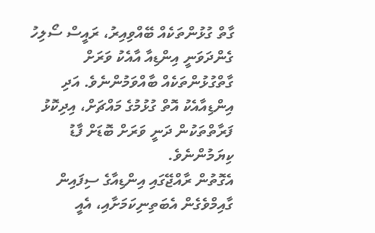ގާތް ގުޅުންތަކެއް ބޭއްވިއިރު، ރައީސް ސޯލިހު ގެންދަވަނީ އިންޑިއާ އާއެކު ވަރަށް ގާތްގުޅުންތަކެއް ބާއްވަމުންނެވެ. އަދި އިންޑިއާއެކު އޮތް ގުޅުމުގެ މައްޗަށް، އިދިކޮޅު ފަރާތްތަކުން ދަނީ ވަރަށް ބޮޑަށް ފާޑު ކިޔަމުންނެވެ.
އެގޮތުން ރާއްޖޭގައި އިންޑިއާގެ ސިފައިން ގާއިމްވެގެން އެބަތިނިކަމަށާއި، އެއީ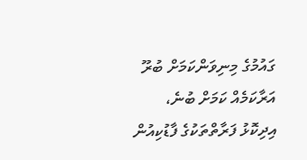ގައުމުގެ މިނިވަންކަމަށް ބުރޫ އަރާކަމެއް ކަމަށް ބުނެ، އިދިކޮޅު ފަރާތްތަކުގެ ފާޑުކިއުން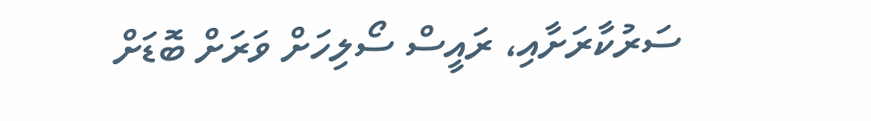ސަރުކާރަށާއި، ރައީސް ސޯލިހަށް ވަރަށް ބޮޑަށް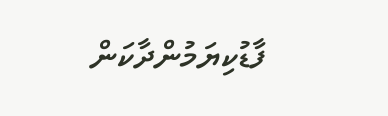ފާޑުކިޔަމުންދާކަން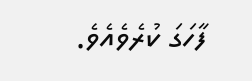ފާހަގަ ކުރެވެއެވެ.